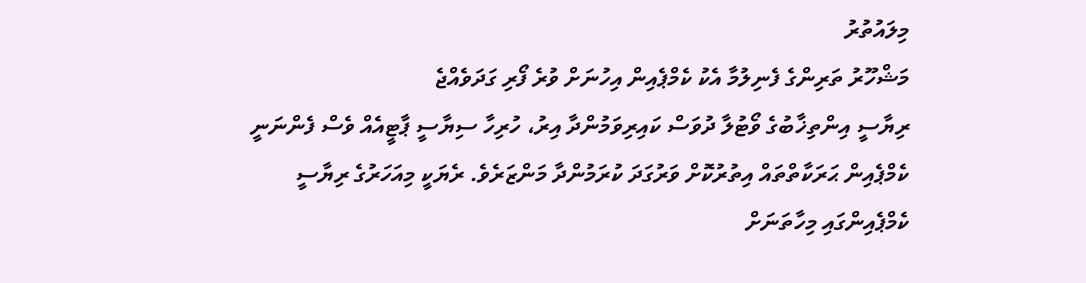މިލައުތުރު
މަޝްހޫރު ތަރިންގެ ފެނިލުމާ އެކު ކެމްޕެއިން އިހުނަށް ވުރެ ފޯރި ގަދަވެއްޖެ
ރިޔާސީ އިންތިޚާބުގެ ވޯޓުލާ ދުވަސް ކައިރިވަމުންދާ އިރު، ހުރިހާ ސިޔާސީ ޕާޓީއެއް ވެސް ފެންނަނީ ކެމްޕެއިން ޙަރަކާތްތައް އިތުރުކޮށް ވަރުގަދަ ކުރަމުންދާ މަންޒަރެވެ. ރެޔަކީ މިއަހަރުގެ ރިޔާސީ ކެމްޕެއިންގައި މިހާތަނަށް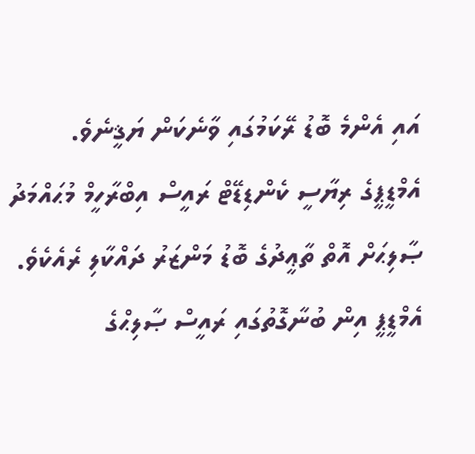އައި އެންމެ ބޮޑު ރޭކަމުގައި ވާނެކަން ޔަޤީނެވެ. އެމްޑީޕީގެ ރިޔާސީ ކެންޑިޑޭޓް ރައީސް އިބްރާހީމް މުޙައްމަދު ޞާލިޙަށް އޮތް ތާޢީދުގެ ބޮޑު މަންޒަރު ދައްކާލި ރެއެކެވެ. އެމްޑީޕީ އިން ބުނާގޮތުގައި ރައީސް ޞާލިޙްގެ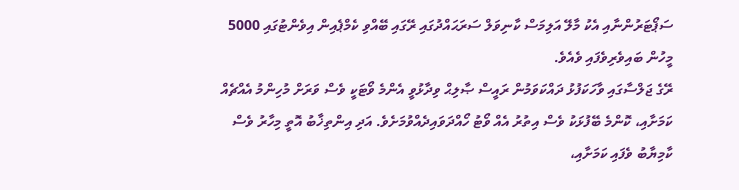ސަޕޯޓަރުންނާއި އެކު މާލޭ އަލިމަސް ކާނިވަލް ސަރަޙައްދުގައި ރޭގައި ބޭއްވި ކެމްޕެއިން އިވެންޓުގައި 5000 މީހުން ބައިވެރިވެފައި ވެއެވެ.
ރޭގެ ޖަލްސާގައި ވާހަކަފުޅު ދައްކަވަމުން ރައީސް ޞާލިޙް ވިދާޅުވީ އެންމެ ވޯޓަކީ ވެސް ވަރަށް މުހިންމު އެއްޗެއް ކަމަށާއި، ކޮންމެ ބޭފުޅަކު ވެސް އިތުރު އެއް ވޯޓު ހޯއްދަވައިދެއްވުމަށެވެ. އަދި އިންތިޚާބު އޮތީ މިހާރު ވެސް ކާމިޔާބު ވެފައި ކަމަށާއި،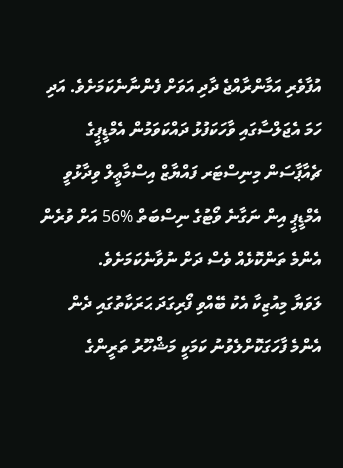އުފާވެރި އަމާންރާއްޖެ ދާދި އަވަށް ފެންނާނެކަމަށެވެ. އަދި ހަމަ އެޖަލްސާގައި ވާހަކަފުޅު ދައްކަވަމުން އެމްޑީޕީގެ ޗެއާޕާސަން މިނިސްޓަރ ފައްޔާޒް އިސްމާޢީލް ވިދާޅުވީ އެމްޑީޕީ އިން ނަގާނެ ވޯޓުގެ ނިސްބަތް %56 އަށް ވުރެން އެންމެ ތަންކޮޅެއް ވެސް ދަށް ނުވާނެކަމަށެވެ.
ލަވަޔާ މިއުޒިކާ އެކު ބޭއްވި ފޯރިގަދަ ޙަރަކާތުގައި ދެން އެންމެ ފާހަގަކޮށްލެވުނު ކަމަކީ މަޝްހޫރު ތަރީންގެ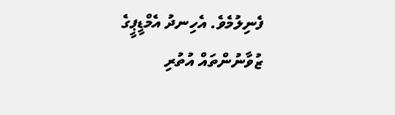ފެނިލުމެވެ. އެހިނދު އެމްޑީޕީގެ ޒުވާނުންތައް އުތުރި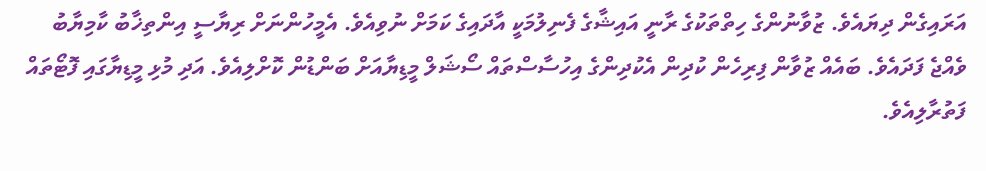އަރައިގެން ދިޔައެވެ. ޒުވާނުންގެ ހިތްތަކުގެ ރާނީ އައިޝާގެ ފެނިލުމަކީ އާދައިގެ ކަމަށް ނުވިއެވެ. އެމީހުންނަށް ރިޔާސީ އިންތިޚާބު ކާމިޔާބު ވެއްޖެ ފަދައެވެ. ބައެއް ޒުވާން ފިރިހެން ކުދިން އެކުދިންގެ އިހުސާސްތައް ސޯޝަލް މީޑިޔާއަށް ބަންޑުން ކޮށްލިއެވެ. އަދި މުޅި މީޑިޔާގައި ފޮޓޯތައް ފަތުރާލިއެވެ.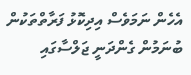އެހެން ނަމަވެސް އިދިކޮޅު ފަރާތްތަކުން ބުނަމުން ގެންދަނީ ޖަލްސާގައި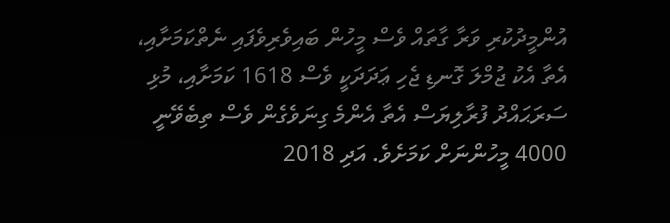އުންމީދުކުރި ވަރާ ގާތައް ވެސް މީހުން ބައިވެރިވެފައި ނެތްކަމަށާއި، އެތާ އެކު ޖުމްލަ ގޮނޑި ޖެހި ޢަދަދަކީ ވެސް 1618 ކަމަށާއި، މުޅި ސަރަޙައްދު ފުރާލިޔަސް އެތާ އެންމެ ގިނަވެގެން ވެސް ތިބެވޭނީ 4000 މީހުންނަށް ކަމަށެވެ. އަދި 2018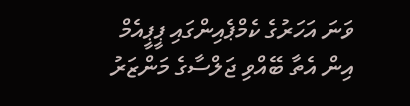ވަނަ އަހަރުގެ ކެމްޕެއިންގައި ޕީޕީއެމް އިން އެތާ ބޭއްވި ޖަލްސާގެ މަންޒަރު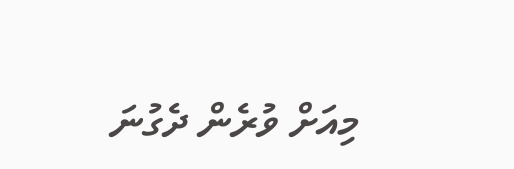މިއަށް ވުރެން ދެގުނަ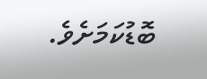ބޮޑުކަމަށެވެ.